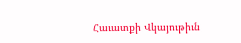Հաւատքի Վկայութիւն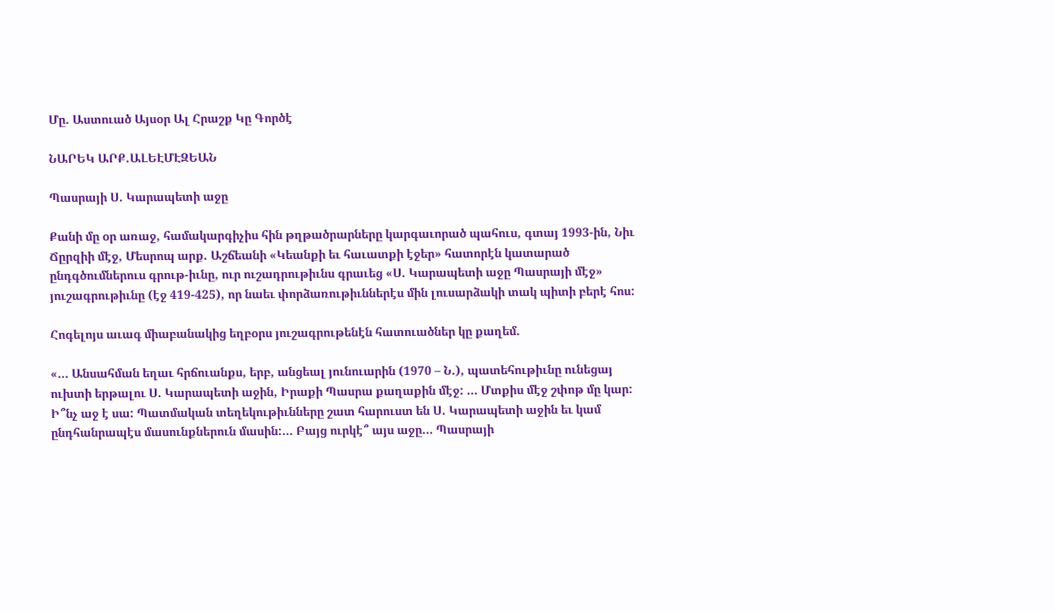Մը. Աստուած Այսօր Ալ Հրաշք Կը Գործէ

ՆԱՐԵԿ ԱՐՔ.ԱԼԵԷՄԷԶԵԱՆ

Պասրայի Ս. Կարապետի աջը

Քանի մը օր առաջ, համակարգիչիս հին թղթածրարները կարգաւորած պահուս, գտայ 1993-ին, Նիւ Ճըրզիի մէջ, Մեսրոպ արք. Աշճեանի «Կեանքի եւ հաւատքի էջեր» հատորէն կատարած ընդգծումներուս գրութ-իւնը, ուր ուշադրութիւնս գրաւեց «Ս. Կարապետի աջը Պասրայի մէջ» յուշագրութիւնը (էջ 419-425), որ նաեւ փորձառութիւններէս մին լուսարձակի տակ պիտի բերէ հոս:

Հոգելոյս աւագ միաբանակից եղբօրս յուշագրութենէն հատուածներ կը քաղեմ.

«… Անսահման եղաւ հրճուանքս, երբ, անցեալ յունուարին (1970 – Ն.), պատեհութիւնը ունեցայ ուխտի երթալու Ս. Կարապետի աջին, Իրաքի Պասրա քաղաքին մէջ: … Մտքիս մէջ շփոթ մը կար: Ի՞նչ աջ է սա: Պատմական տեղեկութիւնները շատ հարուստ են Ս. Կարապետի աջին եւ կամ ընդհանրապէս մասունքներուն մասին:… Բայց ուրկէ՞ այս աջը… Պասրայի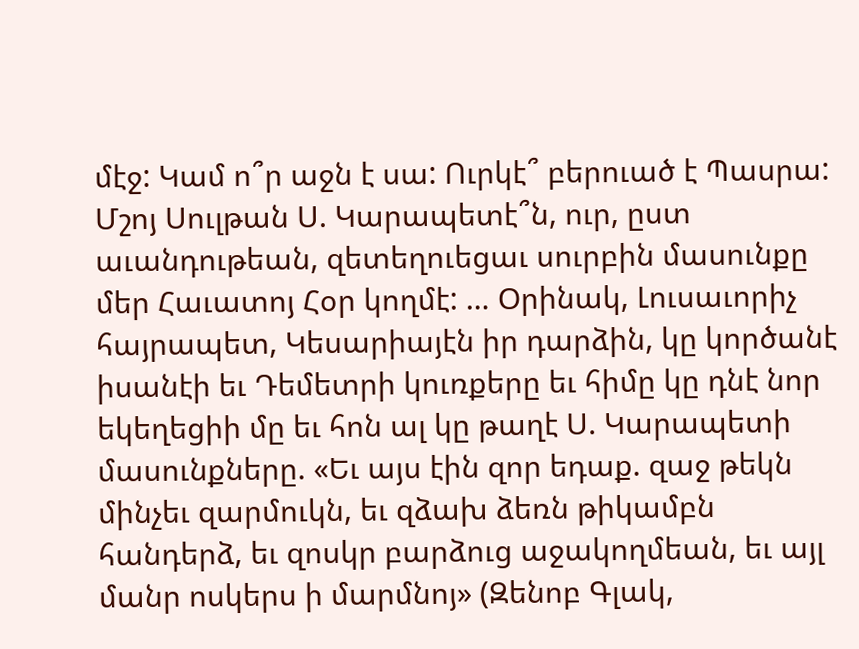մէջ: Կամ ո՞ր աջն է սա: Ուրկէ՞ բերուած է Պասրա: Մշոյ Սուլթան Ս. Կարապետէ՞ն, ուր, ըստ աւանդութեան, զետեղուեցաւ սուրբին մասունքը մեր Հաւատոյ Հօր կողմէ: … Օրինակ, Լուսաւորիչ հայրապետ, Կեսարիայէն իր դարձին, կը կործանէ իսանէի եւ Դեմետրի կուռքերը եւ հիմը կը դնէ նոր եկեղեցիի մը եւ հոն ալ կը թաղէ Ս. Կարապետի մասունքները. «Եւ այս էին զոր եդաք. զաջ թեկն մինչեւ զարմուկն, եւ զձախ ձեռն թիկամբն հանդերձ, եւ զոսկր բարձուց աջակողմեան, եւ այլ մանր ոսկերս ի մարմնոյ» (Զենոբ Գլակ,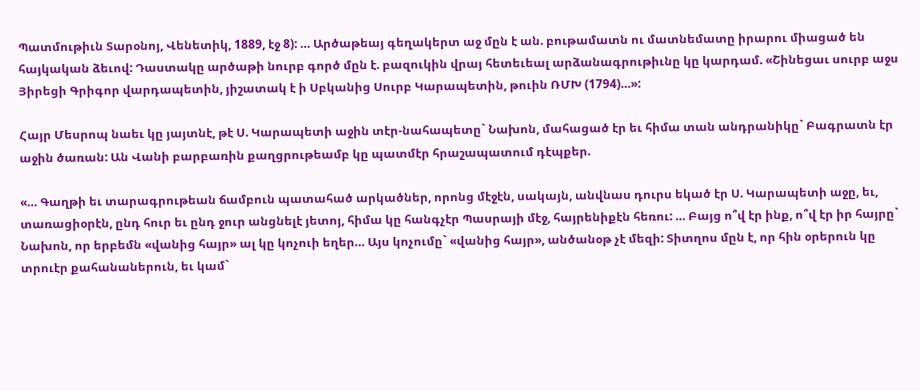Պատմութիւն Տարօնոյ, Վենետիկ, 1889, էջ 8): … Արծաթեայ գեղակերտ աջ մըն է ան. բութամատն ու մատնեմատը իրարու միացած են հայկական ձեւով: Դաստակը արծաթի նուրբ գործ մըն է. բազուկին վրայ հետեւեալ արձանագրութիւնը կը կարդամ. «Շինեցաւ սուրբ աջս Յիրեցի Գրիգոր վարդապետին, յիշատակ է ի Սբկանից Սուրբ Կարապետին, թուին ՌՄԽ (1794)…»:

Հայր Մեսրոպ նաեւ կը յայտնէ, թէ Ս. Կարապետի աջին տէր-նահապետը` Նախոն, մահացած էր եւ հիմա տան անդրանիկը` Բագրատն էր աջին ծառան: Ան Վանի բարբառին քաղցրութեամբ կը պատմէր հրաշապատում դէպքեր.

«… Գաղթի եւ տարագրութեան ճամբուն պատահած արկածներ, որոնց մէջէն, սակայն, անվնաս դուրս եկած էր Ս. Կարապետի աջը, եւ, տառացիօրէն, ընդ հուր եւ ընդ ջուր անցնելէ յետոյ, հիմա կը հանգչէր Պասրայի մէջ, հայրենիքէն հեռու: … Բայց ո՞վ էր ինք, ո՞վ էր իր հայրը` Նախոն, որ երբեմն «վանից հայր» ալ կը կոչուի եղեր… Այս կոչումը` «վանից հայր», անծանօթ չէ մեզի: Տիտղոս մըն է, որ հին օրերուն կը տրուէր քահանաներուն, եւ կամ`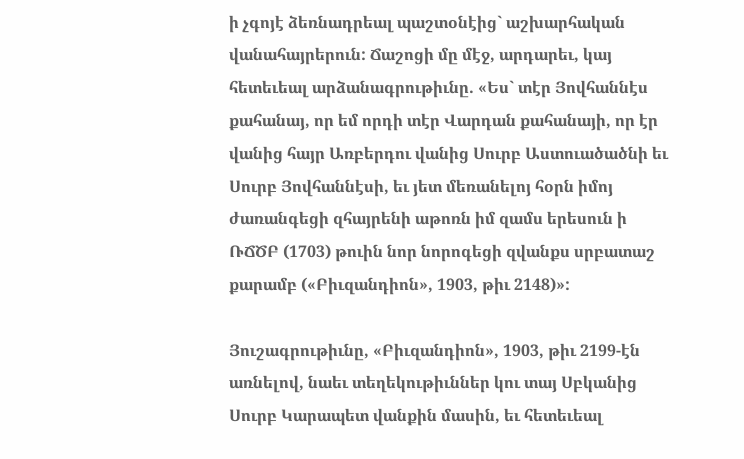ի չգոյէ ձեռնադրեալ պաշտօնէից` աշխարհական վանահայրերուն: Ճաշոցի մը մէջ, արդարեւ, կայ հետեւեալ արձանագրութիւնը. «Ես` տէր Յովհաննէս քահանայ, որ եմ որդի տէր Վարդան քահանայի, որ էր վանից հայր Առբերդու վանից Սուրբ Աստուածածնի եւ Սուրբ Յովհաննէսի, եւ յետ մեռանելոյ հօրն իմոյ ժառանգեցի զհայրենի աթոռն իմ զամս երեսուն ի ՌՃԾԲ (1703) թուին նոր նորոգեցի զվանքս սրբատաշ քարամբ («Բիւզանդիոն», 1903, թիւ 2148)»:

Յուշագրութիւնը, «Բիւզանդիոն», 1903, թիւ 2199-էն առնելով, նաեւ տեղեկութիւններ կու տայ Սբկանից Սուրբ Կարապետ վանքին մասին, եւ հետեւեալ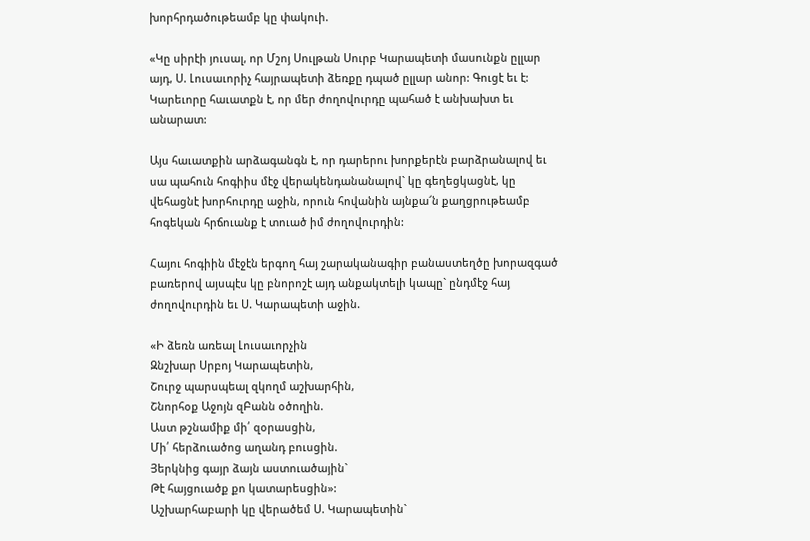խորհրդածութեամբ կը փակուի.

«Կը սիրէի յուսալ, որ Մշոյ Սուլթան Սուրբ Կարապետի մասունքն ըլլար այդ, Ս. Լուսաւորիչ հայրապետի ձեռքը դպած ըլլար անոր: Գուցէ եւ է: Կարեւորը հաւատքն է, որ մեր ժողովուրդը պահած է անխախտ եւ անարատ:

Այս հաւատքին արձագանգն է, որ դարերու խորքերէն բարձրանալով եւ սա պահուն հոգիիս մէջ վերակենդանանալով` կը գեղեցկացնէ, կը վեհացնէ խորհուրդը աջին, որուն հովանին այնքա՜ն քաղցրութեամբ հոգեկան հրճուանք է տուած իմ ժողովուրդին:

Հայու հոգիին մէջէն երգող հայ շարականագիր բանաստեղծը խորազգած բառերով այսպէս կը բնորոշէ այդ անքակտելի կապը` ընդմէջ հայ ժողովուրդին եւ Ս. Կարապետի աջին.

«Ի ձեռն առեալ Լուսաւորչին
Զնշխար Սրբոյ Կարապետին,
Շուրջ պարսպեալ զկողմ աշխարհին,
Շնորհօք Աջոյն զԲանն օծողին.
Աստ թշնամիք մի՛ զօրասցին,
Մի՛ հերձուածոց աղանդ բուսցին.
Յերկնից գայր ձայն աստուածային`
Թէ հայցուածք քո կատարեսցին»:
Աշխարհաբարի կը վերածեմ Ս. Կարապետին`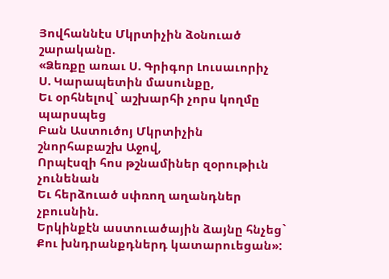Յովհաննէս Մկրտիչին ձօնուած շարականը.
«Ձեռքը առաւ Ս. Գրիգոր Լուսաւորիչ
Ս. Կարապետին մասունքը,
Եւ օրհնելով` աշխարհի չորս կողմը պարսպեց
Բան Աստուծոյ Մկրտիչին շնորհաբաշխ Աջով,
Որպէսզի հոս թշնամիներ զօրութիւն չունենան
Եւ հերձուած սփռող աղանդներ չբուսնին.
Երկինքէն աստուածային ձայնը հնչեց`
Քու խնդրանքդներդ կատարուեցան»: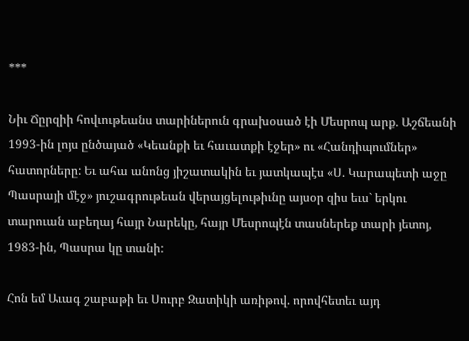***

Նիւ Ճըրզիի հովւութեանս տարիներուն գրախօսած էի Մեսրոպ արք. Աշճեանի 1993-ին լոյս ընծայած «Կեանքի եւ հաւատքի էջեր» ու «Հանդիպումներ» հատորները: Եւ ահա անոնց յիշատակին եւ յատկապէս «Ս. Կարապետի աջը Պասրայի մէջ» յուշագրութեան վերայցելութիւնը այսօր զիս եւս` երկու տարուան աբեղայ հայր Նարեկը, հայր Մեսրոպէն տասներեք տարի յետոյ, 1983-ին, Պասրա կը տանի:

Հոն եմ Աւագ շաբաթի եւ Սուրբ Զատիկի առիթով. որովհետեւ այդ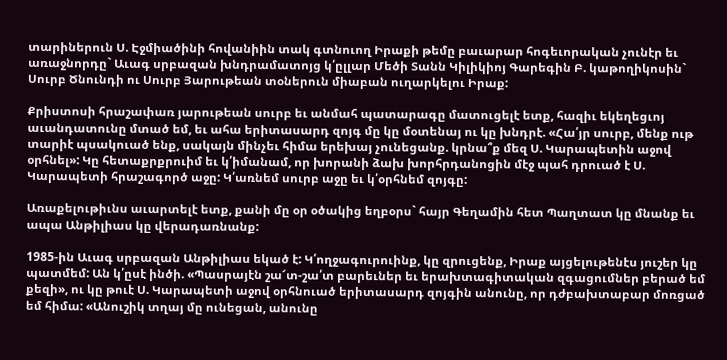տարիներուն Ս. Էջմիածինի հովանիին տակ գտնուող Իրաքի թեմը բաւարար հոգեւորական չունէր եւ առաջնորդը` Աւագ սրբազան խնդրամատոյց կ՛ըլլար Մեծի Տանն Կիլիկիոյ Գարեգին Բ. կաթողիկոսին` Սուրբ Ծնունդի ու Սուրբ Յարութեան տօներուն միաբան ուղարկելու Իրաք:

Քրիստոսի հրաշափառ յարութեան սուրբ եւ անմահ պատարագը մատուցելէ ետք, հազիւ եկեղեցւոյ աւանդատունը մտած եմ, եւ ահա երիտասարդ զոյգ մը կը մօտենայ ու կը խնդրէ. «Հա՛յր սուրբ, մենք ութ տարիէ պսակուած ենք, սակայն մինչեւ հիմա երեխայ չունեցանք. կրնա՞ք մեզ Ս. Կարապետին աջով օրհնել»: Կը հետաքրքրուիմ եւ կ՛իմանամ, որ խորանի ձախ խորհրդանոցին մէջ պահ դրուած է Ս. Կարապետի հրաշագործ աջը: Կ՛առնեմ սուրբ աջը եւ կ՛օրհնեմ զոյգը:

Առաքելութիւնս աւարտելէ ետք, քանի մը օր օծակից եղբօրս` հայր Գեղամին հետ Պաղտատ կը մնանք եւ ապա Անթիլիաս կը վերադառնանք:

1985-ին Աւագ սրբազան Անթիլիաս եկած է: Կ՛ողջագուրուինք, կը զրուցենք, Իրաք այցելութենէս յուշեր կը պատմեմ: Ան կ՛ըսէ ինծի. «Պասրայէն շա՜տ-շա՛տ բարեւներ եւ երախտագիտական զգացումներ բերած եմ քեզի», ու կը թուէ Ս. Կարապետի աջով օրհնուած երիտասարդ զոյգին անունը, որ դժբախտաբար մոռցած եմ հիմա: «Անուշիկ տղայ մը ունեցան, անունը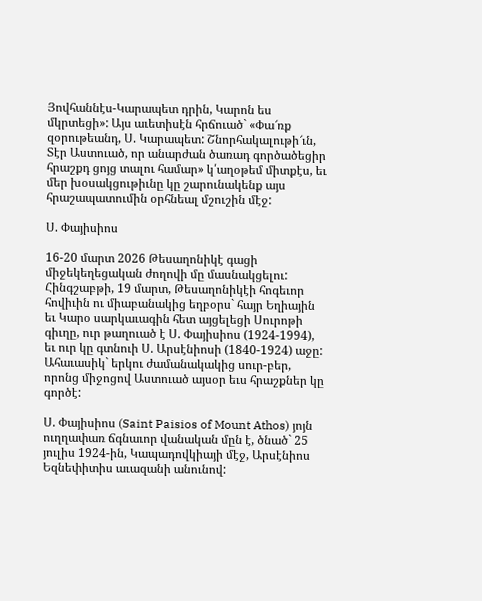Յովհաննէս-Կարապետ դրին, Կարոն ես մկրտեցի»: Այս աւետիսէն հրճուած` «Փա՜ռք զօրութեանդ, Ս. Կարապետ: Շնորհակալութի՜ւն, Տէր Աստուած, որ անարժան ծառադ գործածեցիր հրաշքդ ցոյց տալու համար» կ՛աղօթեմ միտքէս, եւ մեր խօսակցութիւնը կը շարունակենք այս հրաշապատումին օրհնեալ մշուշին մէջ:

Ս. Փայիսիոս

16-20 մարտ 2026 Թեսաղոնիկէ գացի միջեկեղեցական ժողովի մը մասնակցելու: Հինգշաբթի, 19 մարտ, Թեսաղոնիկէի հոգեւոր հովիւին ու միաբանակից եղբօրս` հայր Եղիային եւ Կարօ սարկաւագին հետ այցելեցի Սուրոթի գիւղը, ուր թաղուած է Ս. Փայիսիոս (1924-1994), եւ ուր կը գտնուի Ս. Արսէնիոսի (1840-1924) աջը: Ահաւասիկ` երկու ժամանակակից սուր-բեր, որոնց միջոցով Աստուած այսօր եւս հրաշքներ կը գործէ:

Ս. Փայիսիոս (Saint Paisios of Mount Athos) յոյն ուղղափառ ճգնաւոր վանական մըն է, ծնած` 25 յուլիս 1924-ին, Կապադովկիայի մէջ, Արսէնիոս Եզնեփիտիս աւազանի անունով: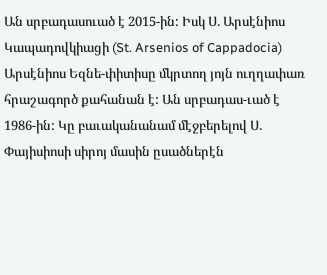Ան սրբադասուած է 2015-ին: Իսկ Ս. Արսէնիոս Կապադովկիացի (St. Arsenios of Cappadocia) Արսէնիոս Եզնե-փիտիսը մկրտող յոյն ուղղափառ հրաշագործ քահանան է: Ան սրբադաս-ւած է 1986-ին: Կը բաւականանամ մէջբերելով Ս. Փայիսիոսի սիրոյ մասին ըսածներէն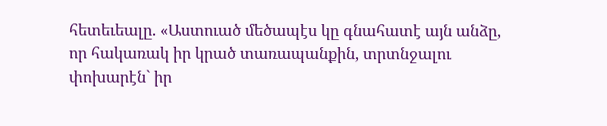հետեւեալը. «Աստուած մեծապէս կը գնահատէ այն անձը, որ հակառակ իր կրած տառապանքին, տրտնջալու փոխարէն` իր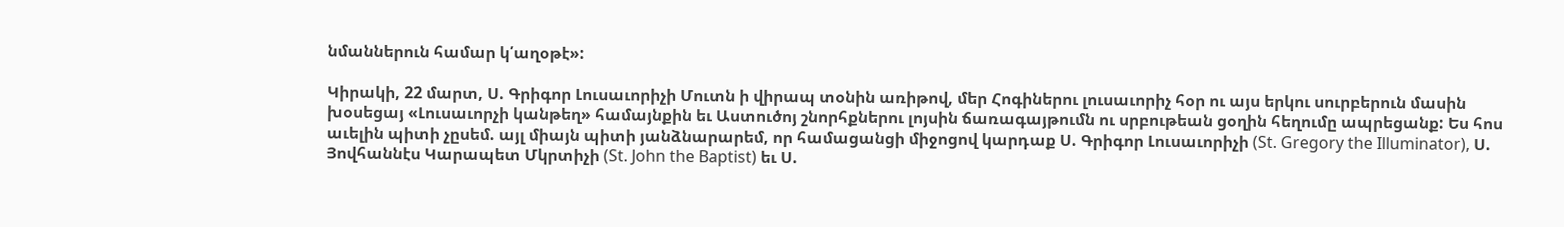նմաններուն համար կ՛աղօթէ»:

Կիրակի, 22 մարտ, Ս. Գրիգոր Լուսաւորիչի Մուտն ի վիրապ տօնին առիթով, մեր Հոգիներու լուսաւորիչ հօր ու այս երկու սուրբերուն մասին խօսեցայ «Լուսաւորչի կանթեղ» համայնքին եւ Աստուծոյ շնորհքներու լոյսին ճառագայթումն ու սրբութեան ցօղին հեղումը ապրեցանք: Ես հոս աւելին պիտի չըսեմ. այլ միայն պիտի յանձնարարեմ, որ համացանցի միջոցով կարդաք Ս. Գրիգոր Լուսաւորիչի (St. Gregory the Illuminator), Ս. Յովհաննէս Կարապետ Մկրտիչի (St. John the Baptist) եւ Ս.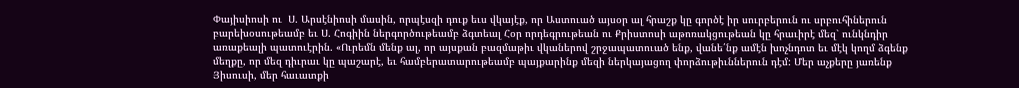Փայիսիոսի ու  Ս. Արսէնիոսի մասին, որպէսզի դուք եւս վկայէք, որ Աստուած այսօր ալ հրաշք կը գործէ իր սուրբերուն ու սրբուհիներուն բարեխօսութեամբ եւ Ս. Հոգիին ներգործութեամբ ձգտեալ Հօր որդեգրութեան ու Քրիստոսի աթոռակցութեան կը հրաւիրէ մեզ` ունկնդիր առաքեալի պատուէրին. «Ուրեմն մենք ալ, որ այսքան բազմաթիւ վկաներով շրջապատուած ենք, վանե՛նք ամէն խոչնդոտ եւ մէկ կողմ ձգենք մեղքը, որ մեզ դիւրաւ կը պաշարէ, եւ համբերատարութեամբ պայքարինք մեզի ներկայացող փորձութիւններուն դէմ: Մեր աչքերը յառենք Յիսուսի, մեր հաւատքի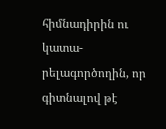հիմնադիրին ու կատա-րելագործողին, որ գիտնալով թէ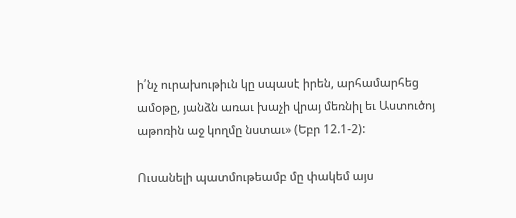ի՛նչ ուրախութիւն կը սպասէ իրեն, արհամարհեց ամօթը, յանձն առաւ խաչի վրայ մեռնիլ եւ Աստուծոյ աթոռին աջ կողմը նստաւ» (Եբր 12.1-2):

Ուսանելի պատմութեամբ մը փակեմ այս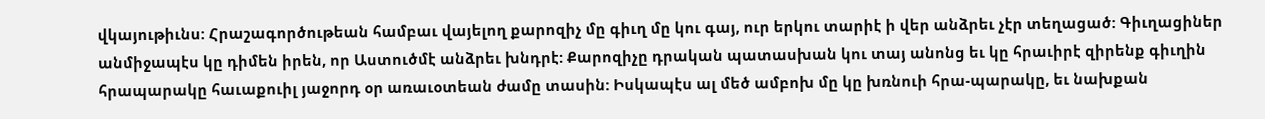վկայութիւնս: Հրաշագործութեան համբաւ վայելող քարոզիչ մը գիւղ մը կու գայ, ուր երկու տարիէ ի վեր անձրեւ չէր տեղացած: Գիւղացիներ անմիջապէս կը դիմեն իրեն, որ Աստուծմէ անձրեւ խնդրէ: Քարոզիչը դրական պատասխան կու տայ անոնց եւ կը հրաւիրէ զիրենք գիւղին հրապարակը հաւաքուիլ յաջորդ օր առաւօտեան ժամը տասին: Իսկապէս ալ մեծ ամբոխ մը կը խռնուի հրա-պարակը, եւ նախքան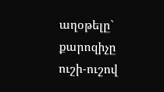աղօթելը` քարոզիչը ուշի-ուշով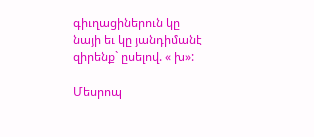գիւղացիներուն կը նայի եւ կը յանդիմանէ զիրենք` ըսելով. « խ»:

Մեսրոպ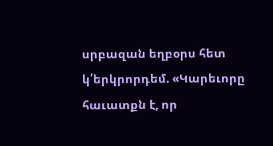սրբազան եղբօրս հետ կ՛երկրորդեմ. «Կարեւորը հաւատքն է, որ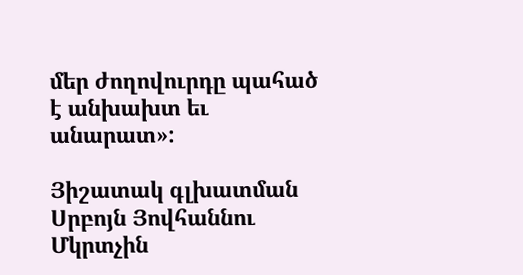մեր ժողովուրդը պահած է անխախտ եւ անարատ»:

Յիշատակ գլխատման
Սրբոյն Յովհաննու Մկրտչին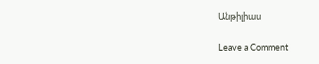Անթիլիաս

Leave a Comment